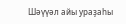Шәүүәл айы ураҙаһы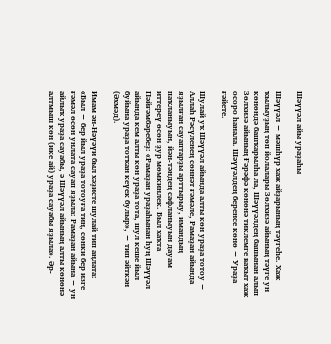Шәүүәл айы ураҙаһы

Шәүүәл − мәшһүр хаж айҙарының тәүгеһе. Хаж ҡылыуҙың төп йолалары Зөлхизә айының тәүге ун көнөндә башҡарылһа ла, Шәүүәлдең башынан алып Зөлхизә айының Ғәрәфә көнөнә тиклемге ваҡыт хаж осоро һанала. Шәүүәлдең беренсе көнө − Ураҙа ғәйете.

Шулай уҡ Шәүүәл айында алты көн ураҙа тотоу − Аллаһ Рәсүленең сөннәт ғәмәле, Рамаҙан айында яҙылған сауаптарҙы арттырыу, имандың паҡланыуын, йән-тәндең сафланыуын дауам иттереү өсөн ҙур мөмкинлек. Был хаҡта Пәйғәмбәребеҙ: «Рамаҙан ураҙаһынан һуң Шәүүәл айында кем алты көн ураҙа тота, шул кеше йыл буйына ураҙа тотҡан кеүек булыр», − тип әйткән (Әхмәд).

Имам ән-Нәүәүи был хәҙисте шулай тип аңлата: «Был − бер йыл ураҙа тотоуға тиң, сөнки бер изге ғәмәл өсөн унлата сауап яҙыла: Рамаҙан айына − ун айлыҡ ураҙа сауабы, ә Шәүүәл айының алты көнөнә алтмыш көн (ике ай) ураҙа сауабы яҙыла». Әр-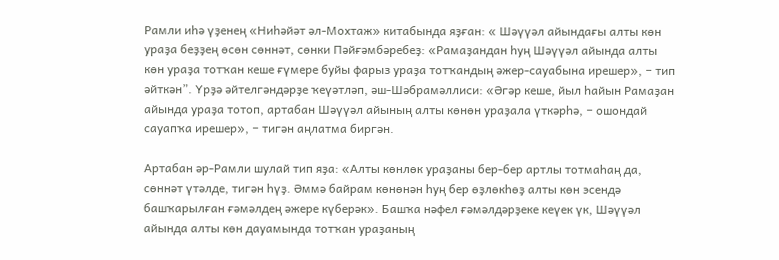Рамли иһә үҙенең «Ниһәйәт әл-Мохтаж» китабында яҙған: « Шәүүәл айындағы алты көн ураҙа беҙҙең өсөн сөннәт, сөнки Пәйғәмбәребеҙ: «Рамаҙандан һуң Шәүүәл айында алты көн ураҙа тотҡан кеше ғүмере буйы фарыз ураҙа тотҡандың әжер-сауабына ирешер», − тип әйткән”. Үрҙә әйтелгәндәрҙе ҡеүәтләп, әш-Шәбрамәллиси: «Әгәр кеше, йыл һайын Рамаҙан айында ураҙа тотоп, артабан Шәүүәл айының алты көнөн ураҙала үткәрһә, − ошондай сауапҡа ирешер», − тигән аңлатма биргән.

Артабан әр-Рамли шулай тип яҙа: «Алты көнлөк ураҙаны бер-бер артлы тотмаһаң да, сөннәт үтәлде, тигән һүҙ. Әммә байрам көнөнән һуң бер өҙлөкһөҙ алты көн эсендә башҡарылған ғәмәлдең әжере күберәк». Башҡа нәфел ғәмәлдәрҙеке кеүек үк, Шәүүәл айында алты көн дауамында тотҡан ураҙаның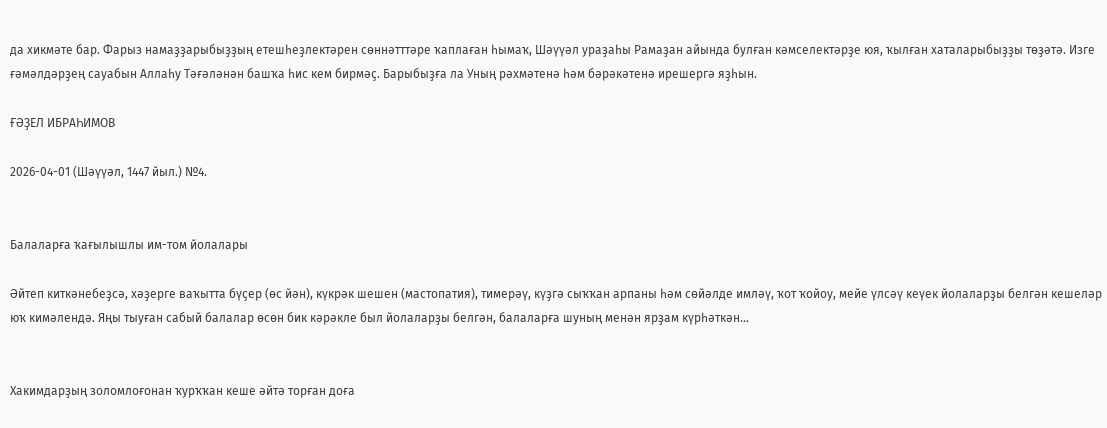да хикмәте бар. Фарыз намаҙҙарыбыҙҙың етешһеҙлектәрен сөннәтттәре ҡаплаған һымаҡ, Шәүүәл ураҙаһы Рамаҙан айында булған кәмселектәрҙе юя, ҡылған хаталарыбыҙҙы төҙәтә. Изге ғәмәлдәрҙең сауабын Аллаһу Тәғәләнән башҡа һис кем бирмәҫ. Барыбыҙға ла Уның рәхмәтенә һәм бәрәкәтенә ирешергә яҙһын.

ҒӘҘЕЛ ИБРАҺИМОВ

2026-04-01 (Шәүүәл, 1447 йыл.) №4.


Балаларға ҡағылышлы им-том йолалары

Әйтеп киткәнебеҙсә, хәҙерге ваҡытта бүҫер (өс йән), күкрәк шешен (мастопатия), тимерәү, күҙгә сыҡҡан арпаны һәм сөйәлде имләү, ҡот ҡойоу, мейе үлсәү кеүек йолаларҙы белгән кешеләр юҡ кимәлендә. Яңы тыуған сабый балалар өсөн бик кәрәкле был йолаларҙы белгән, балаларға шуның менән ярҙам күрһәткән...


Хакимдарҙың золомлоғонан ҡурҡҡан кеше әйтә торған доға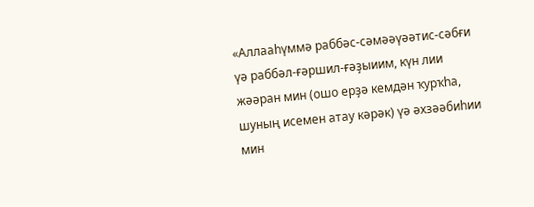«Аллааһүммә раббәс-сәмәәүәәтис-сәбғи үә раббәл-ғәршил-ғәҙыиим, күн лии жәәран мин (ошо ерҙә кемдән ҡурҡһа, шуның исемен атау кәрәк) үә әхзәәбиһии мин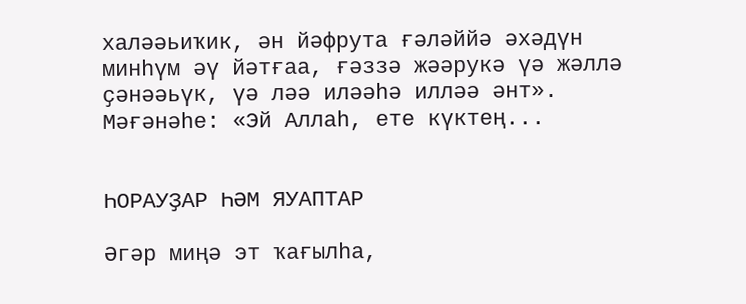халәәьиҡик, ән йәфрута ғәләййә әхәдүн минһүм әү йәтғаа, ғәззә жәәрукә үә жәллә ҫәнәәьүк, үә ләә иләәһә илләә әнт». Мәғәнәһе: «Эй Аллаһ, ете күктең...


ҺОРАУҘАР ҺӘМ ЯУАПТАР

Әгәр миңә эт ҡағылһа,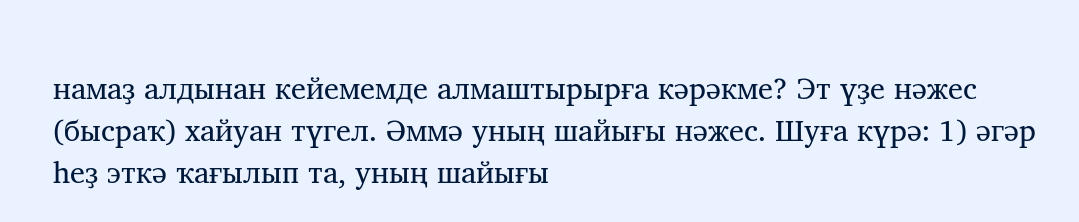намаҙ алдынан кейемемде алмаштырырға кәрәкме? Эт үҙе нәжес (бысраҡ) хайуан түгел. Әммә уның шайығы нәжес. Шуға күрә: 1) әгәр һеҙ эткә ҡағылып та, уның шайығы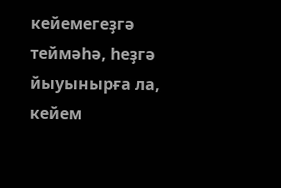кейемегеҙгә теймәһә, һеҙгә йыуынырға ла, кейем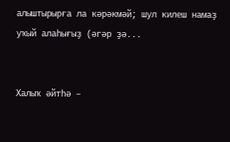алыштырырға ла кәрәкмәй; шул килеш намаҙ уҡый алаһығыҙ (әгәр ҙә...


Халыҡ әйтһә –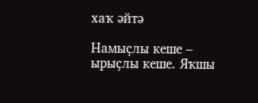хаҡ әйтә

Намыҫлы кеше – ырыҫлы кеше. Яҡшы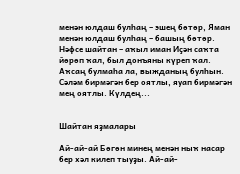менән юлдаш булһаң – эшең бөтөр, Яман менән юлдаш булһаң – башың бөтөр. Нәфсе шайтан – аҡыл иман Иҫән саҡта йөрөп ҡал, был донъяны күреп ҡал. Аҡсаң булмаһа ла, выжданың булһын. Сәләм бирмәгән бер оятлы, яуап бирмәгән мең оятлы. Күлдең...


Шайтан яҙмалары

Ай-ай-ай Бөгөн минең менән ныҡ насар бер хәл килеп тыуҙы. Ай-ай-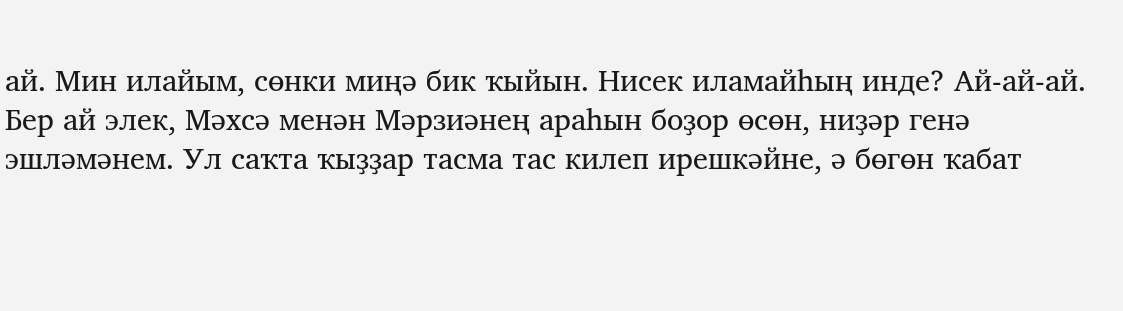ай. Мин илайым, сөнки миңә бик ҡыйын. Нисек иламайһың инде? Ай-ай-ай. Бер ай элек, Мәхсә менән Мәрзиәнең араһын боҙор өсөн, ниҙәр генә эшләмәнем. Ул саҡта ҡыҙҙар тасма тас килеп ирешкәйне, ә бөгөн ҡабат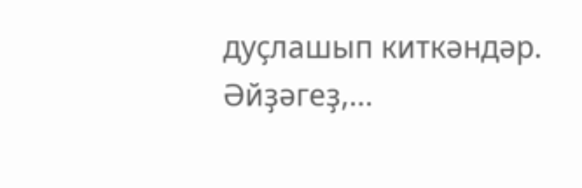дуҫлашып киткәндәр. Әйҙәгеҙ,...